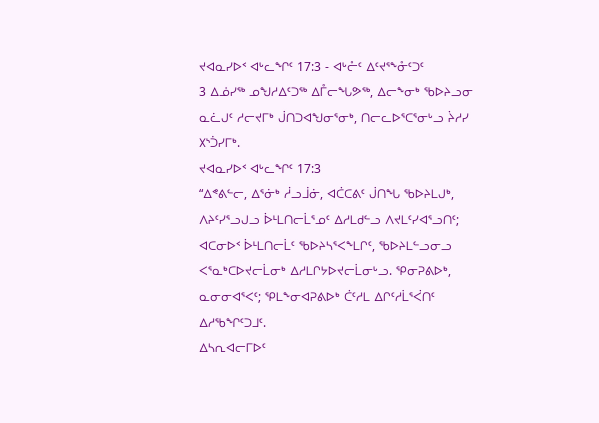ᔪᐊᓇᓯᐅᑉ ᐊᒡᓚᖏᑦ 17:3 - ᐊᒡᓔᑦ ᐃᑦᔪᕐᖕᓁᑦᑐᑦ
3 ᐃᓅᓯᖅ ᓄᖑᓱᐃᑦᑐᖅ ᐃᒤᓕᖓᕗᖅ, ᐃᓕᖕᓂᒃ ᖃᐅᔨᓗᓂ ᓇᓛᒍᑦ ᓱᓕᔪᒥᒃ ᒎᑎᑐᐊᖑᓂᕐᓂᒃ, ᑎᓕᓚᐅᕐᑕᕐᓂᒡᓗ ᔩᓱᓯ ᙭ᔅᑑᓯᒥᒃ.
ᔪᐊᓇᓯᐅᑉ ᐊᒡᓚᖏᑦ 17:3
“ᐃᕝᕕᓪᓕ, ᐃᕐᓃᒃ ᓲᓗᒨᓃ, ᐊᑖᑕᕕᑦ ᒎᑎᖓ ᖃᐅᔨᒪᒍᒃ, ᐱᔨᑦᓯᕐᓗᒍᓗ ᐆᒻᒪᑎᓕᒫᕐᓄᑦ ᐃᓱᒪᑯᓪᓗ ᐱᔪᒪᑦᓯᐊᕐᓗᑎᑦ; ᐊᑕᓂᐅᑉ ᐆᒻᒪᑎᓕᒫᑦ ᖃᐅᔨᓴᕐᐸᖕᒪᒋᑦ, ᖃᐅᔨᒪᓪᓗᓂᓗ ᐸᕐᓇᒃᑕᐅᔪᓕᒫᓂᒃ ᐃᓱᒪᒋᔭᐅᔪᓕᒫᓂᒡᓗ. ᕿᓂᕈᕕᐅᒃ, ᓇᓂᓂᐊᕐᐸᑦ; ᕿᒪᖕᓂᐊᕈᕕᐅᒃ ᑖᑦᓱᒪ ᐃᒋᑦᓱᒫᕐᐹᑎᑦ ᐃᓱᖃᖏᑦᑐᒧᑦ.
ᐃᓴᕆᐊᓕᒥᐅᑦ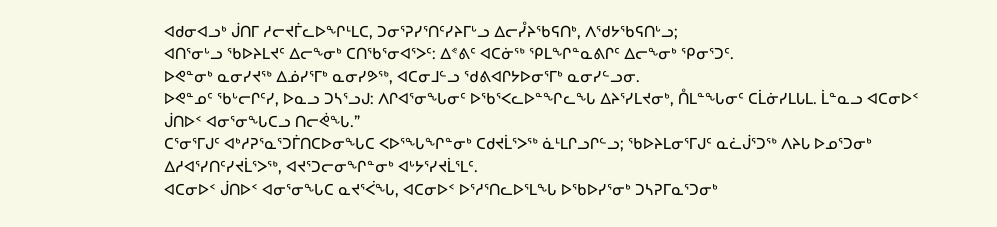ᐊᑯᓂᐊᓗᒃ ᒎᑎᒥ ᓱᓕᔪᒦᓚᐅᖏᒻᒪᑕ, ᑐᓂᕐᕈᓯᕐᑎᑦᓯᔨᒥᒡᓗ ᐃᓕᓮᔨᖃᕋᑎᒃ, ᐱᖁᔭᖃᕋᑎᒡᓗ;
ᐊᑎᕐᓂᒡᓗ ᖃᐅᔨᒪᔪᑦ ᐃᓕᖕᓂᒃ ᑕᑎᖃᕐᓂᐊᕐᐳᑦ: ᐃᕝᕕᑦ ᐊᑕᓃᖅ ᕿᒪᖏᓐᓇᕕᒋᑦ ᐃᓕᖕᓂᒃ ᕿᓂᕐᑐᑦ.
ᐅᕙᓐᓂᒃ ᓇᓂᓯᔪᖅ ᐃᓅᓯᕐᒥᒃ ᓇᓂᓯᕗᖅ, ᐊᑕᓂᒧᓪᓗ ᖁᕕᐊᒋᔭᐅᓂᕐᒥᒃ ᓇᓂᓯᓪᓗᓂ.
ᐅᕙᓐᓄᑦ ᖃᒡᓕᒋᑦᓯ, ᐅᓇᓗ ᑐᓴᕐᓗᒍ: ᐱᒋᐊᕐᓂᖓᓂᑦ ᐅᖃᕐᐸᓚᐅᓐᖏᓚᖓ ᐃᔨᕐᓯᒪᔪᓂᒃ, ᑍᒪᓐᖓᓂᑦ ᑕᒫᓃᓯᒪᒐᒪ. ᒫᓐᓇᓗ ᐊᑕᓂᐅᑉ ᒎᑎᐅᑉ ᐊᓂᕐᓂᖓᑕᓗ ᑎᓕᕚᖓ.”
ᑕᕐᓂᕐᒥᒍᑦ ᐊᒃᓱᕈᕐᓇᕐᑐᒦᑎᑕᐅᓂᖓᑕ ᐸᐅᕐᖓᖏᓐᓂᒃ ᑕᑯᔪᒫᕐᐳᖅ ᓈᒻᒪᒋᓗᒋᓪᓗ; ᖃᐅᔨᒪᓂᕐᒥᒍᑦ ᓇᓛᒎᕐᑐᖅ ᐱᔨᒐ ᐅᓄᕐᑐᓂᒃ ᐃᓱᐊᕐᓯᑎᑦᓯᔪᒫᕐᐳᖅ, ᐊᔪᕐᑐᓕᓂᖏᓐᓂᒃ ᐊᒡᔭᕐᓯᔪᒫᕐᒪᑦ.
ᐊᑕᓂᐅᑉ ᒎᑎᐅᑉ ᐊᓂᕐᓂᖓᑕ ᓇᔪᕐᐹᖓ, ᐊᑕᓂᐅᑉ ᐅᕐᓱᕐᑎᓚᐅᕐᒪᖓ ᐅᖃᐅᓯᕐᓂᒃ ᑐᓴᕈᒥᓇᕐᑐᓂᒃ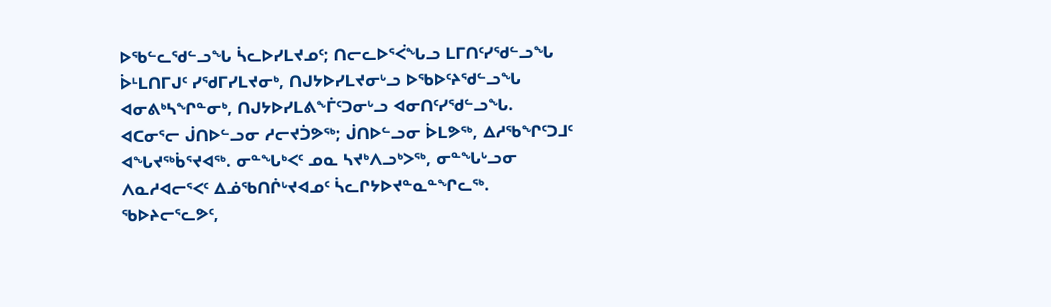ᐅᖃᓪᓚᖁᓪᓗᖓ ᓵᓚᐅᓯᒪᔪᓄᑦ; ᑎᓕᓚᐅᕐᐹᖓᓗ ᒪᒥᑎᑦᓯᖁᓪᓗᖓ ᐆᒻᒪᑎᒥᒍᑦ ᓯᖁᒥᓯᒪᔪᓂᒃ, ᑎᒍᔭᐅᓯᒪᔪᓂᒡᓗ ᐅᖃᐅᑦᔨᖁᓪᓗᖓ ᐊᓂᕕᒃᓴᖏᓐᓂᒃ, ᑎᒍᔭᐅᓯᒪᕕᖕᒦᑦᑐᓂᒡᓗ ᐊᓂᑎᑦᓯᖁᓪᓗᖓ.
ᐊᑕᓂᕐᓕ ᒎᑎᐅᓪᓗᓂ ᓱᓕᔪᑑᕗᖅ; ᒎᑎᐅᓪᓗᓂ ᐆᒪᕗᖅ, ᐃᓱᖃᖏᑦᑐᒧᑦ ᐊᖓᔪᖅᑳᕐᔪᐊᖅ. ᓂᓐᖓᒃᐸᑦ ᓄᓇ ᓴᔪᒃᐱᓗᒃᐳᖅ, ᓂᓐᖓᒡᓗᓂ ᐱᓇᓱᐊᓕᕐᐸᑦ ᐃᓅᖃᑎᒌᒡᔪᐊᓄᑦ ᓵᓚᒋᔭᐅᔪᓐᓇᓐᖏᓚᖅ.
ᖃᐅᔨᓕᕐᓚᕗᑦ,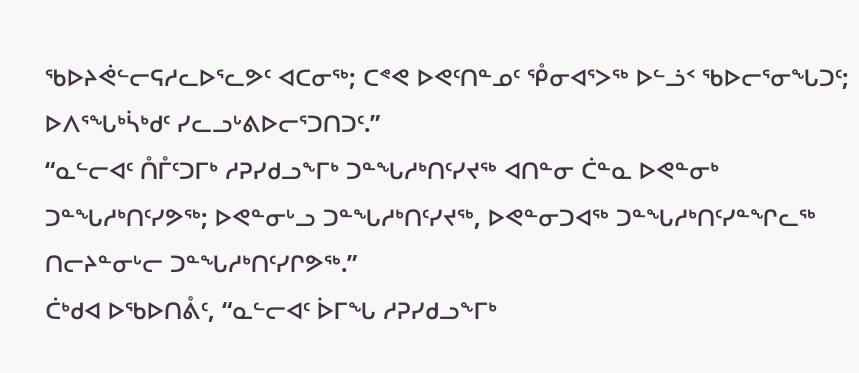ᖃᐅᔨᕚᓪᓕᕋᓱᓚᐅᕐᓚᕗᑦ ᐊᑕᓂᖅ; ᑕᕝᕙ ᐅᕙᑦᑎᓐᓄᑦ ᕾᓂᐊᕐᐳᖅ ᐅᓪᓘᑉ ᖃᐅᓕᕐᓂᖓᑐᑦ; ᐅᐱᕐᖓᒃᓵᒃᑯᑦ ᓯᓚᓗᒡᕕᐅᓕᕐᑐᑎᑐᑦ.”
“ᓇᓪᓕᐊᑦ ᑍᒤᑦᑐᒥᒃ ᓱᕈᓯᑯᓗᖕᒥᒃ ᑐᓐᖓᓱᒃᑎᑦᓯᔪᖅ ᐊᑎᓐᓂ ᑖᓐᓇ ᐅᕙᓐᓂᒃ ᑐᓐᖓᓱᒃᑎᑦᓯᕗᖅ; ᐅᕙᓐᓂᒡᓗ ᑐᓐᖓᓱᒃᑎᑦᓯᔪᖅ, ᐅᕙᓐᓂᑐᐊᖅ ᑐᓐᖓᓱᒃᑎᑦᓯᓐᖏᓚᖅ ᑎᓕᔨᓐᓂᒡᓕ ᑐᓐᖓᓱᒃᑎᑦᓯᒋᕗᖅ.”
ᑖᒃᑯᐊ ᐅᖃᐅᑎᕔᑦ, “ᓇᓪᓕᐊᑦ ᐆᒥᖓ ᓱᕈᓯᑯᓗᖕᒥᒃ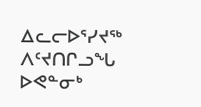ᐃᓚᓕᐅᕐᓯᔪᖅ ᐱᑦᔪᑎᒋᓗᖓ ᐅᕙᓐᓂᒃ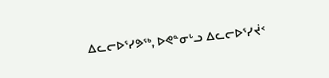ᐃᓚᓕᐅᕐᓯᕗᖅ, ᐅᕙᓐᓂᒡᓗ ᐃᓚᓕᐅᕐᓯᔫᑉ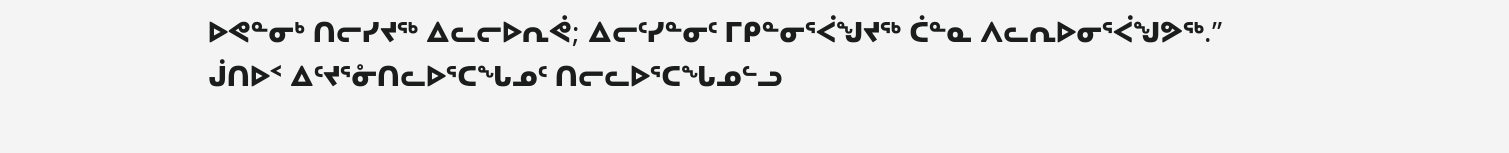ᐅᕙᓐᓂᒃ ᑎᓕᓯᔪᖅ ᐃᓚᓕᐅᕆᕚ; ᐃᓕᑦᓯᓐᓂᑦ ᒥᑭᓐᓂᕐᐹᖑᔪᖅ ᑖᓐᓇ ᐱᓚᕆᐅᓂᕐᐹᖑᕗᖅ.”
ᒎᑎᐅᑉ ᐃᑦᔪᕐᓁᑎᓚᐅᕐᑕᖓᓄᑦ ᑎᓕᓚᐅᕐᑕᖓᓄᓪᓗ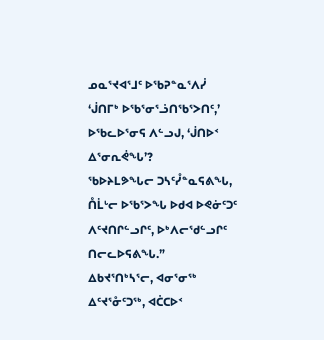ᓄᓇᕐᔪᐊᕐᒧᑦ ᐅᖃᕈᓐᓇᕐᐱᓰ ‘ᒎᑎᒥᒃ ᐅᖃᕐᓂᕐᓘᑎᖃᕐᐳᑎᑦ,’ ᐅᖃᓚᐅᕐᓂᕋ ᐱᓪᓗᒍ, ‘ᒎᑎᐅᑉ ᐃᕐᓂᕆᕚᖓ’?
ᖃᐅᔨᒪᕗᖓᓕ ᑐᓴᑦᓮᓐᓇᕋᕕᖓ, ᑍᒫᒡᓕ ᐅᖃᕐᐳᖓ ᐅᑯᐊ ᐅᕙᓃᑦᑐᑦ ᐱᑦᔪᑎᒋᓪᓗᒋᑦ, ᐅᒃᐱᓕᖁᓪᓗᒋᑦ ᑎᓕᓚᐅᕋᕕᖓ.”
ᐃᑲᔪᕐᑎᒃᓴᕐᓕ, ᐊᓂᕐᓂᖅ ᐃᑦᔪᕐᓁᑦᑐᖅ, ᐊᑖᑕᐅᑉ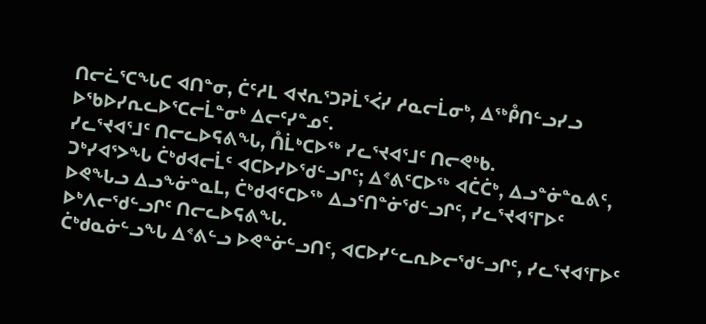ᑎᓕᓛᕐᑕᖓᑕ ᐊᑎᓐᓂ, ᑖᑦᓱᒪ ᐊᔪᕆᕐᑐᕈᒫᕐᐹᓯ ᓱᓇᓕᒫᓂᒃ, ᐃᖅᑬᑎᓪᓗᓯᓗ ᐅᖃᐅᓯᕆᓚᐅᕐᑕᓕᒫᓐᓂᒃ ᐃᓕᑦᓯᓐᓄᑦ.
ᓯᓚᕐᔪᐊᕐᒧᑦ ᑎᓕᓚᐅᕋᕕᖓ, ᑍᒫᒃᑕᐅᖅ ᓯᓚᕐᔪᐊᕐᒧᑦ ᑎᓕᕙᒃᑲ.
ᑐᒃᓯᐊᕐᐳᖓ ᑖᒃᑯᐊᓕᒫᑦ ᐊᑕᐅᓯᐅᖁᓪᓗᒋᑦ; ᐃᕝᕕᑦᑕᐅᖅ ᐊᑖᑖᒃ, ᐃᓗᓐᓃᓐᓇᕕᑦ, ᐅᕙᖓᓗ ᐃᓗᖕᓃᓐᓇᒪ, ᑖᒃᑯᐊᑦᑕᐅᖅ ᐃᓗᑦᑎᓐᓃᖁᓪᓗᒋᑦ, ᓯᓚᕐᔪᐊᕐᒥᐅᑦ ᐅᒃᐱᓕᖁᓪᓗᒋᑦ ᑎᓕᓚᐅᕋᕕᖓ.
ᑖᒃᑯᓇᓃᓪᓗᖓ ᐃᕝᕕᓪᓗ ᐅᕙᓐᓃᓪᓗᑎᑦ, ᐊᑕᐅᓯᓪᓚᕆᐅᓕᖁᓪᓗᒋᑦ, ᓯᓚᕐᔪᐊᕐᒥᐅᑦ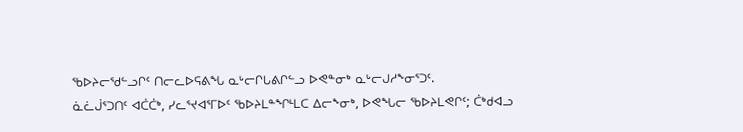ᖃᐅᔨᓕᖁᓪᓗᒋᑦ ᑎᓕᓚᐅᕋᕕᖓ ᓇᒡᓕᒋᒐᕕᒋᓪᓗ ᐅᕙᓐᓂᒃ ᓇᒡᓕᒍᓱᖕᓂᕐᑐᑦ.
ᓈᓛᒎᕐᑐᑎᑦ ᐊᑖᑖᒃ, ᓯᓚᕐᔪᐊᕐᒥᐅᑦ ᖃᐅᔨᒪᓐᖏᒻᒪᑕ ᐃᓕᖕᓂᒃ, ᐅᕙᖓᓕ ᖃᐅᔨᒪᕙᒋᑦ; ᑖᒃᑯᐊᓗ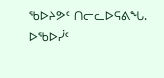ᖃᐅᔨᕗᑦ ᑎᓕᓚᐅᕋᕕᖓ.
ᐅᖃᐅᓰᑦ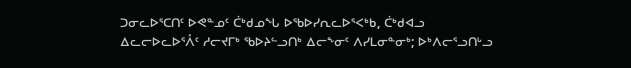ᑐᓂᓚᐅᕐᑕᑎᑦ ᐅᕙᓐᓄᑦ ᑖᒃᑯᓄᖓ ᐅᖃᐅᓯᕆᓚᐅᕐᐸᒃᑲ, ᑖᒃᑯᐊᓗ ᐃᓚᓕᐅᓚᐅᕐᐰᑦ ᓱᓕᔪᒥᒃ ᖃᐅᔨᓪᓗᑎᒃ ᐃᓕᖕᓂᑦ ᐱᓯᒪᓂᓐᓂᒃ; ᐅᒃᐱᓕᕐᓗᑎᒡᓗ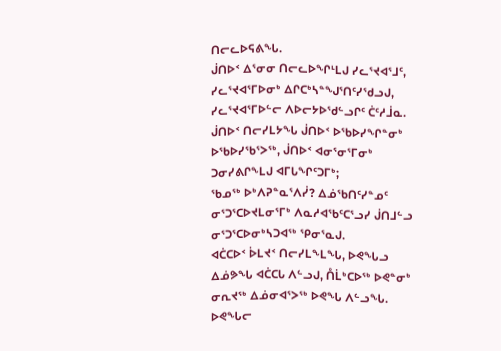ᑎᓕᓚᐅᕋᕕᖓ.
ᒎᑎᐅᑉ ᐃᕐᓂᓂ ᑎᓕᓚᐅᖏᒻᒪᒍ ᓯᓚᕐᔪᐊᕐᒧᑦ, ᓯᓚᕐᔪᐊᕐᒥᐅᓂᒃ ᐃᒋᑕᒃᓴᓐᖑᕐᑎᑦᓯᖁᓗᒍ, ᓯᓚᕐᔪᐊᕐᒥᐅᓪᓕ ᐱᐅᓕᔭᐅᖁᓪᓗᒋᑦ ᑖᑦᓱᒨᓇ.
ᒎᑎᐅᑉ ᑎᓕᓯᒪᔭᖓ ᒎᑎᐅᑉ ᐅᖃᐅᓯᖏᓐᓂᒃ ᐅᖃᐅᓯᖃᕐᐳᖅ, ᒎᑎᐅᑉ ᐊᓂᕐᓂᕐᒥᓂᒃ ᑐᓂᓯᕕᒋᖕᒪᒍ ᐊᒥᒐᖏᑦᑐᒥᒃ;
ᖃᓄᖅ ᐅᒃᐱᕈᓐᓇᕐᐱᓰ? ᐃᓅᖃᑎᑦᓯᓐᓄᑦ ᓂᕐᑐᕐᑕᐅᔪᒪᓂᕐᒥᒃ ᐱᓇᓱᐊᖃᑦᑕᕐᓗᓯ ᒎᑎᒧᓪᓗ ᓂᕐᑐᕐᑕᐅᓂᒃᓴᑐᐊᖅ ᕿᓂᕐᓇᒍ.
ᐊᑖᑕᐅᑉ ᐆᒪᔪᑉ ᑎᓕᓯᒪᖕᒪᖓ, ᐅᕙᖓᓗ ᐃᓅᕗᖓ ᐊᑖᑕᒐ ᐱᓪᓗᒍ, ᑍᒫᒃᑕᐅᖅ ᐅᕙᓐᓂᒃ ᓂᕆᔪᖅ ᐃᓅᓂᐊᕐᐳᖅ ᐅᕙᖓ ᐱᓪᓗᖓ.
ᐅᕙᖓᓕ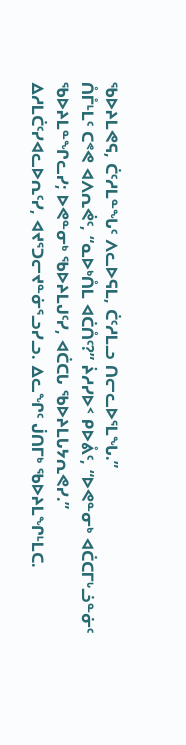ᖃᐅᔨᒪᕙᕋ, ᑖᑦᓱᒪᓐᖓᑦ ᐱᓚᐅᕋᒪ, ᑖᑦᓱᒪᓗ ᑎᓕᓚᐅᕐᒪᖓ.”
ᑍᒤᒻᒪᑦ ᑕᕝᕙ ᐊᐱᕆᕚᑦ, “ᓇᐅᒃᑍᒪ ᐊᑖᑍᑦ?” ᔩᓱᓯᐅᑉ ᑭᐅᕔᑦ, “ᐅᕙᓐᓂᒃ ᐊᑖᑕᒥᒡᓘᓐᓃᑦ ᖃᐅᔨᒪᓐᖏᓚᓯ; ᐅᕙᓐᓂᒃ ᖃᐅᔨᒪᒍᑦᓯ, ᐊᑖᑕᒐ ᖃᐅᔨᒪᒐᔭᕆᕙᓯ.”
ᐃᓱᒪᑖᑦᓯᐊᓚᐅᕆᑦᓯ, ᐊᔪᕐᑐᓕᔪᓐᓃᕐᓗᓯᓗ. ᐃᓚᖏᑦ ᒎᑎᒥᒃ ᖃᐅᔨᒪᖏᒻᒪᑕ.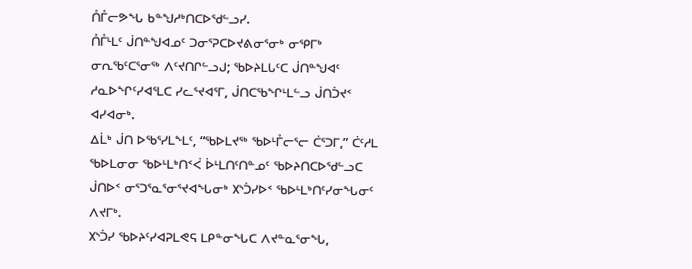ᑍᒤᓕᕗᖓ ᑲᓐᖑᓱᒃᑎᑕᐅᖁᓪᓗᓯ.
ᑍᒤᒻᒪᑦ ᒎᑎᓐᖑᐊᓄᑦ ᑐᓂᕐᕈᑕᐅᔪᕕᓂᕐᓂᒃ ᓂᕿᒥᒃ ᓂᕆᖃᑦᑕᕐᓂᖅ ᐱᑦᔪᑎᒋᓪᓗᒍ; ᖃᐅᔨᒪᒐᑦᑕ ᒎᑎᓐᖑᐊᑦ ᓱᓇᐅᖏᑦᓯᐊᕐᒪᑕ ᓯᓚᕐᔪᐊᕐᒥ, ᒎᑎᑕᖃᖏᒻᒪᓪᓗ ᒎᑎᑑᔪᑉ ᐊᓯᐊᓂᒃ.
ᐃᒫᒃ ᒎᑎ ᐅᖃᕐᓯᒪᖕᒪᑦ, “ᖃᐅᒪᔪᖅ ᖃᐅᒻᒤᓕᕐᓕ ᑖᕐᑐᒥ,” ᑖᑦᓱᒪ ᖃᐅᒪᓂᓂ ᖃᐅᒻᒪᒃᑎᑉᐹ ᐆᒻᒪᑎᑦᑎᓐᓄᑦ ᖃᐅᔨᑎᑕᐅᖁᓪᓗᑕ ᒎᑎᐅᑉ ᓂᕐᑐᕐᓇᕐᓂᕐᔪᐊᖓᓂᒃ ᙭ᔅᑑᓯᐅᑉ ᖃᐅᒻᒪᒃᑎᑦᓯᓂᖓᓂᑦ ᐱᔪᒥᒃ.
᙭ᔅᑑᓯ ᖃᐅᔨᑦᓯᐊᕈᒪᕙᕋ ᒪᑭᓐᓂᖓᑕ ᐱᔪᓐᓇᕐᓂᖓ,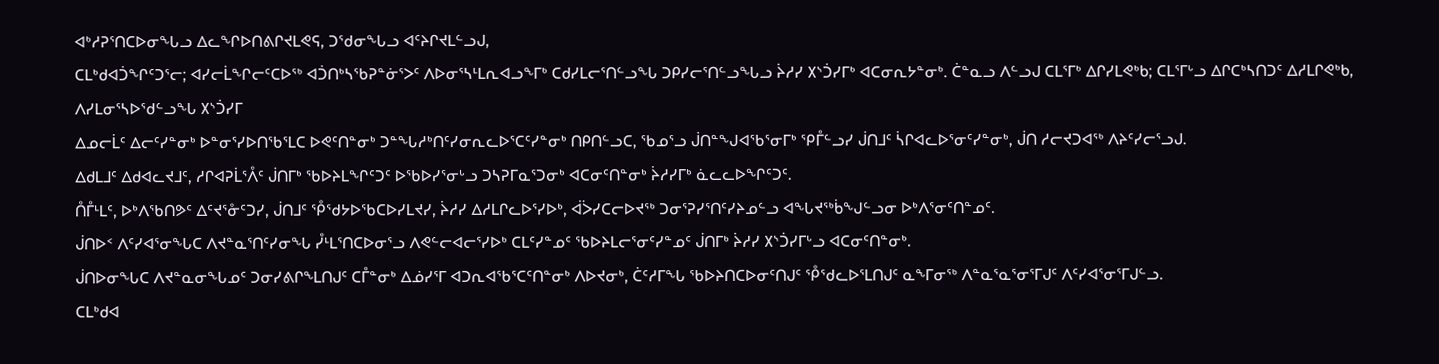ᐊᒃᓱᕈᕐᑎᑕᐅᓂᖓᓗ ᐃᓚᖏᐅᑎᕕᒋᔪᒪᕙᕋ, ᑐᖁᓂᖓᓗ ᐊᑦᔨᒋᔪᒪᓪᓗᒍ,
ᑕᒪᒃᑯᐊᑑᖏᑦᑐᕐᓕ; ᐊᓯᓕᒫᖏᓕᑦᑕᐅᖅ ᐊᑑᑎᒃᓴᖃᕈᓐᓃᕐᐳᑦ ᐱᐅᓂᕐᓴᒻᒪᕆᐊᓗᖕᒥᒃ ᑕᑯᓯᒪᓕᕐᑎᓪᓗᖓ ᑐᑭᓯᓕᕐᑎᓪᓗᖓᓗ ᔩᓱᓯ ᙭ᔅᑑᓯᒥᒃ ᐊᑕᓂᕆᔭᓐᓂᒃ. ᑖᓐᓇᓗ ᐱᓪᓗᒍ ᑕᒪᕐᒥᒃ ᐃᒋᓯᒪᕙᒃᑲ; ᑕᒪᕐᒥᒡᓗ ᐃᒋᑕᒃᓴᑎᑐᑦ ᐃᓱᒪᒋᕙᒃᑲ, ᐱᓯᒪᓂᕐᓴᐅᖁᓪᓗᖓ ᙭ᔅᑑᓯᒥ
ᐃᓄᓕᒫᑦ ᐃᓕᑦᓯᓐᓂᒃ ᐅᓐᓂᕐᓯᐅᑎᖃᕐᒪᑕ ᐅᕙᑦᑎᓐᓂᒃ ᑐᓐᖓᓱᒃᑎᑦᓯᓂᕆᓚᐅᕐᑕᑦᓯᓐᓂᒃ ᑎᑭᑎᓪᓗᑕ, ᖃᓄᕐᓗ ᒎᑎᓐᖑᐊᖃᕐᓂᒥᒃ ᕿᒤᓪᓗᓯ ᒎᑎᒧᑦ ᓵᒋᐊᓚᐅᕐᓂᑦᓯᓐᓂᒃ, ᒎᑎ ᓱᓕᔪᑐᐊᖅ ᐱᔨᑦᓯᓕᕐᓗᒍ.
ᐃᑯᒪᒧᑦ ᐃᑯᐊᓚᔪᒧᑦ, ᓱᒋᐊᕈᒫᕐᐰᑦ ᒎᑎᒥᒃ ᖃᐅᔨᒪᖏᑦᑐᑦ ᐅᖃᐅᓯᕐᓂᒡᓗ ᑐᓴᕈᒥᓇᕐᑐᓂᒃ ᐊᑕᓂᑦᑎᓐᓂᒃ ᔩᓱᓯᒥᒃ ᓈᓚᓚᐅᖏᑦᑐᑦ.
ᑍᒤᒻᒪᑦ, ᐅᒃᐱᖃᑎᕗᑦ ᐃᑦᔪᕐᓁᑦᑐᓯ, ᒎᑎᒧᑦ ᕾᖁᔭᐅᖃᑕᐅᓯᒪᔪᓯ, ᔩᓱᓯ ᐃᓱᒪᒋᓚᐅᕐᓯᐅᒃ, ᐋᐴᓯᑕᓕᐅᔪᖅ ᑐᓂᕐᕈᓯᕐᑎᑦᓯᔨᓄᓪᓗ ᐊᖓᔪᖅᑳᖑᓪᓗᓂ ᐅᒃᐱᕐᓂᑦᑎᓐᓄᑦ.
ᒎᑎᐅᑉ ᐱᑦᓯᐊᕐᓂᖓᑕ ᐱᔪᓐᓇᕐᑎᑦᓯᓂᖓ ᓮᒻᒪᕐᑎᑕᐅᓂᕐᓗ ᐱᕙᓪᓕᐊᓕᕐᓯᐅᒃ ᑕᒪᑦᓯᓐᓄᑦ ᖃᐅᔨᒪᓕᕐᓂᑦᓯᓐᓄᑦ ᒎᑎᒥᒃ ᔩᓱᓯ ᙭ᔅᑑᓯᒥᒡᓗ ᐊᑕᓂᑦᑎᓐᓂᒃ.
ᒎᑎᐅᓂᖓᑕ ᐱᔪᓐᓇᓂᖓᓄᑦ ᑐᓂᓯᕕᒋᖕᒪᑎᒍᑦ ᑕᒤᓐᓂᒃ ᐃᓅᓯᕐᒥ ᐊᑐᕆᐊᖃᕐᑕᑦᑎᓐᓂᒃ ᐱᐅᔪᓂᒃ, ᑖᑦᓱᒥᖓ ᖃᐅᔨᑎᑕᐅᓂᑦᑎᒍᑦ ᕾᖁᓚᐅᕐᒪᑎᒍᑦ ᓇᖕᒥᓂᖅ ᐱᓐᓇᕐᓇᕐᓂᕐᒥᒍᑦ ᐱᑦᓯᐊᕐᓂᕐᒥᒍᓪᓗ.
ᑕᒪᒃᑯᐊ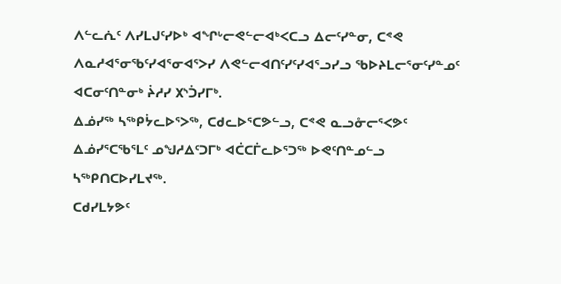ᐱᓪᓚᕇᑦ ᐱᓯᒪᒍᑦᓯᐅᒃ ᐊᖏᒡᓕᕙᓪᓕᐊᒃᐸᑕᓗ ᐃᓕᑦᓯᓐᓂ, ᑕᕝᕙ ᐱᓇᓱᐊᕐᓂᖃᑦᓯᐊᕐᓂᐊᕐᐳᓯ ᐱᕙᓪᓕᐊᑎᑦᓯᑦᓯᐊᕐᓗᓯᓗ ᖃᐅᔨᒪᓕᕐᓂᑦᓯᓐᓄᑦ ᐊᑕᓂᑦᑎᓐᓂᒃ ᔩᓱᓯ ᙭ᔅᑑᓯᒥᒃ.
ᐃᓅᓯᖅ ᓴᖅᑭᔮᓚᐅᕐᐳᖅ, ᑕᑯᓚᐅᕐᑕᕗᓪᓗ, ᑕᕝᕙ ᓇᓗᓁᓕᕐᐸᕗᑦ ᐃᓅᓯᕐᑕᖃᕐᒪᑦ ᓄᖑᓱᐃᑦᑐᒥᒃ ᐊᑖᑕᒦᓚᐅᕐᑐᖅ ᐅᕙᑦᑎᓐᓄᓪᓗ ᓴᖅᑭᑎᑕᐅᓯᒪᔪᖅ.
ᑕᑯᓯᒪᔭᕗᑦ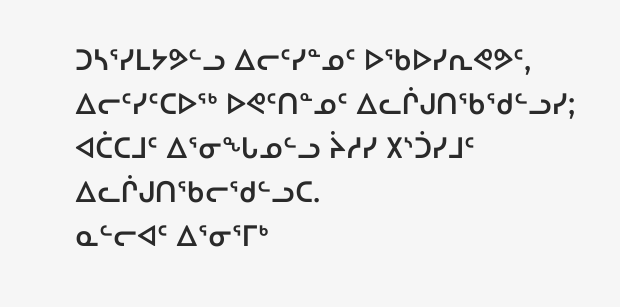ᑐᓴᕐᓯᒪᔭᕗᓪᓗ ᐃᓕᑦᓯᓐᓄᑦ ᐅᖃᐅᓯᕆᕙᕗᑦ, ᐃᓕᑦᓯᑦᑕᐅᖅ ᐅᕙᑦᑎᓐᓄᑦ ᐃᓚᒌᒍᑎᖃᖁᓪᓗᓯ; ᐊᑖᑕᒧᑦ ᐃᕐᓂᖓᓄᓪᓗ ᔩᓱᓯ ᙭ᔅᑑᓯᒧᑦ ᐃᓚᒌᒍᑎᖃᓕᖁᓪᓗᑕ.
ᓇᓪᓕᐊᑦ ᐃᕐᓂᕐᒥᒃ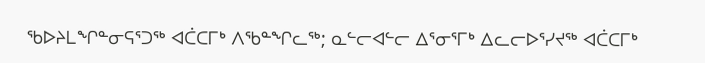ᖃᐅᔨᒪᖏᓐᓂᕋᕐᑐᖅ ᐊᑖᑕᒥᒃ ᐱᖃᓐᖏᓚᖅ; ᓇᓪᓕᐊᓪᓕ ᐃᕐᓂᕐᒥᒃ ᐃᓚᓕᐅᕐᓯᔪᖅ ᐊᑖᑕᒥᒃ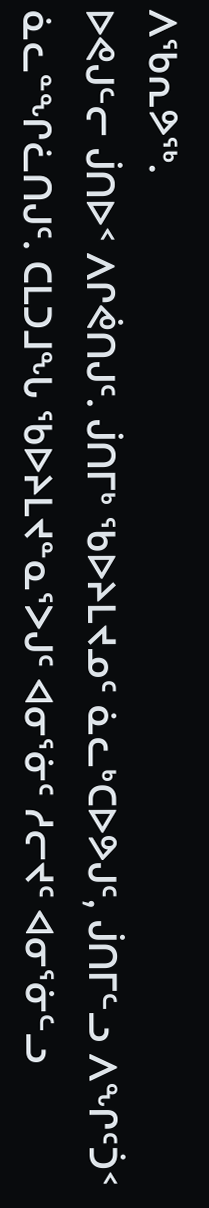ᐱᖃᕆᕗᖅ.
ᐅᕙᒍᓪᓕ ᒎᑎᐅᑉ ᐱᒋᕚᑎᒍᑦ. ᒎᑎᒥᒃ ᖃᐅᔨᒪᔪᓄᑦ ᓈᓚᒃᑕᐅᕗᒍᑦ, ᒎᑎᒥᓪᓗ ᐱᖏᑦᑑᑉ ᓈᓚᓐᖏᓛᑎᒍᑦ. ᑕᒪᑐᒧᖓ ᖃᐅᔨᒪᔪᓐᓇᕐᐳᒍᑦ ᐊᓂᕐᓃᑦ ᓱᓕᔪᑦ ᐊᓂᕐᓃᓪᓗ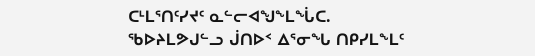ᑕᒻᒪᕐᑎᑦᓯᔪᑦ ᓇᓪᓕᐊᖑᖕᒪᖔᑕ.
ᖃᐅᔨᒪᕗᒍᓪᓗ ᒎᑎᐅᑉ ᐃᕐᓂᖓ ᑎᑭᓯᒪᖕᒪᑦ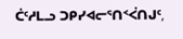ᑖᑦᓱᒪᓗ ᑐᑭᓯᐊᓕᕐᑎᑉᐹᑎᒍᑦ,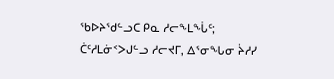ᖃᐅᔨᖁᓪᓗᑕ ᑭᓇ ᓱᓕᖕᒪᖔᑦ; ᑖᑦᓱᒪᓃᑉᐳᒍᓪᓗ ᓱᓕᔪᒥ, ᐃᕐᓂᖓᓂ ᔩᓱᓯ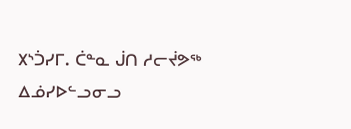᙭ᔅᑑᓯᒥ. ᑖᓐᓇ ᒎᑎ ᓱᓕᔫᕗᖅ ᐃᓅᓯᐅᓪᓗᓂᓗ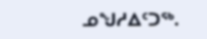ᓄᖑᓱᐃᑦᑐᖅ.